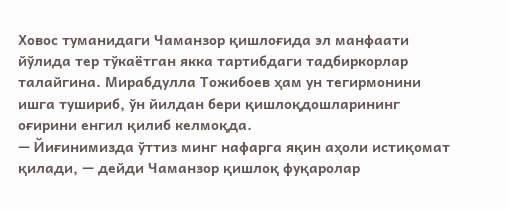Ховос туманидаги Чаманзор қишлоғида эл манфаати йўлида тер тўкаётган якка тартибдаги тадбиркорлар талайгина. Мирабдулла Тожибоев ҳам ун тегирмонини ишга тушириб, ўн йилдан бери қишлоқдошларининг оғирини енгил қилиб келмоқда.
— Йиғинимизда ўттиз минг нафарга яқин аҳоли истиқомат қилади, — дейди Чаманзор қишлоқ фуқаролар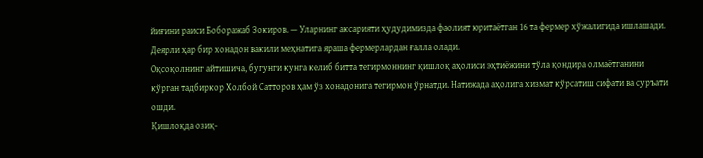йиғини раиси Боборажаб Зокиров. — Уларнинг аксарияти ҳудудимизда фаолият юритаётган 16 та фермер хўжалигида ишлашади. Деярли ҳар бир хонадон вакили меҳнатига яраша фермерлардан ғалла олади.
Оқсоқолнинг айтишича, бугунги кунга келиб битта тегирмоннинг қишлоқ аҳолиси эҳтиёжини тўла қондира олмаётганини кўрган тадбиркор Холбой Сатторов ҳам ўз хонадонига тегирмон ўрнатди. Натижада аҳолига хизмат кўрсатиш сифати ва суръати ошди.
Қишлоқда озиқ-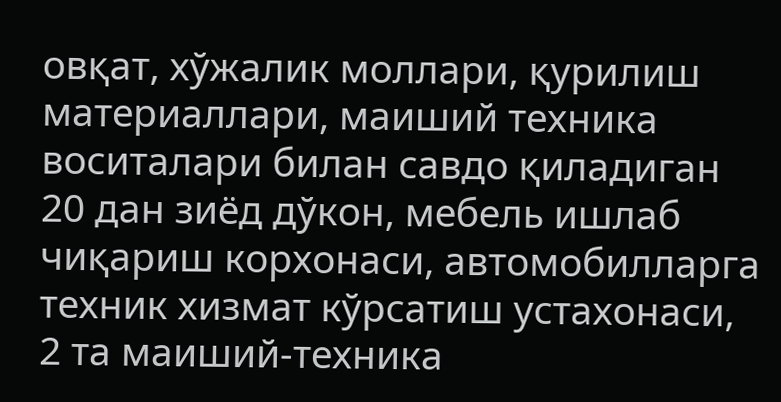овқат, хўжалик моллари, қурилиш материаллари, маиший техника воситалари билан савдо қиладиган 20 дан зиёд дўкон, мебель ишлаб чиқариш корхонаси, автомобилларга техник хизмат кўрсатиш устахонаси, 2 та маиший-техника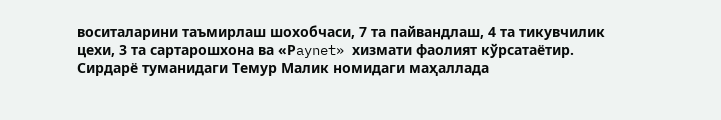воситаларини таъмирлаш шохобчаси, 7 та пайвандлаш, 4 та тикувчилик цехи, 3 та сартарошхона ва «Рaynet» хизмати фаолият кўрсатаётир.
Сирдарё туманидаги Темур Малик номидаги маҳаллада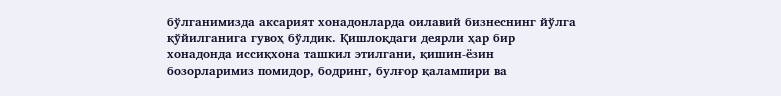бўлганимизда аксарият хонадонларда оилавий бизнеснинг йўлга қўйилганига гувоҳ бўлдик. Қишлоқдаги деярли ҳар бир хонадонда иссиқхона ташкил этилгани, қишин-ёзин бозорларимиз помидор, бодринг, булғор қалампири ва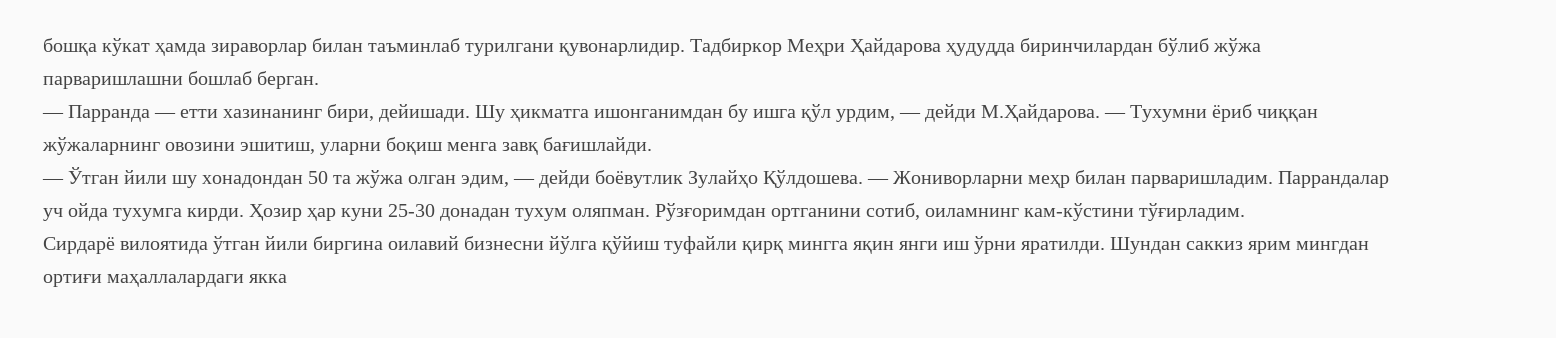бошқа кўкат ҳамда зираворлар билан таъминлаб турилгани қувонарлидир. Тадбиркор Меҳри Ҳайдарова ҳудудда биринчилардан бўлиб жўжа парваришлашни бошлаб берган.
— Парранда — етти хазинанинг бири, дейишади. Шу ҳикматга ишонганимдан бу ишга қўл урдим, — дейди М.Ҳайдарова. — Тухумни ёриб чиққан жўжаларнинг овозини эшитиш, уларни боқиш менга завқ бағишлайди.
— Ўтган йили шу хонадондан 50 та жўжа олган эдим, — дейди боёвутлик Зулайҳо Қўлдошева. — Жониворларни меҳр билан парваришладим. Паррандалар уч ойда тухумга кирди. Ҳозир ҳар куни 25-30 донадан тухум оляпман. Рўзғоримдан ортганини сотиб, оиламнинг кам-кўстини тўғирладим.
Сирдарё вилоятида ўтган йили биргина оилавий бизнесни йўлга қўйиш туфайли қирқ мингга яқин янги иш ўрни яратилди. Шундан саккиз ярим мингдан ортиғи маҳаллалардаги якка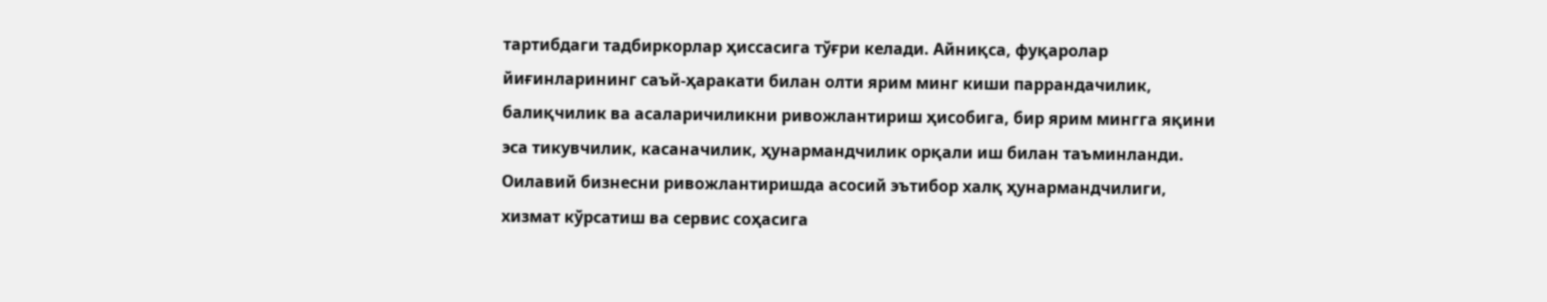тартибдаги тадбиркорлар ҳиссасига тўғри келади. Айниқса, фуқаролар йиғинларининг саъй-ҳаракати билан олти ярим минг киши паррандачилик, балиқчилик ва асаларичиликни ривожлантириш ҳисобига, бир ярим мингга яқини эса тикувчилик, касаначилик, ҳунармандчилик орқали иш билан таъминланди.
Оилавий бизнесни ривожлантиришда асосий эътибор халқ ҳунармандчилиги, хизмат кўрсатиш ва сервис соҳасига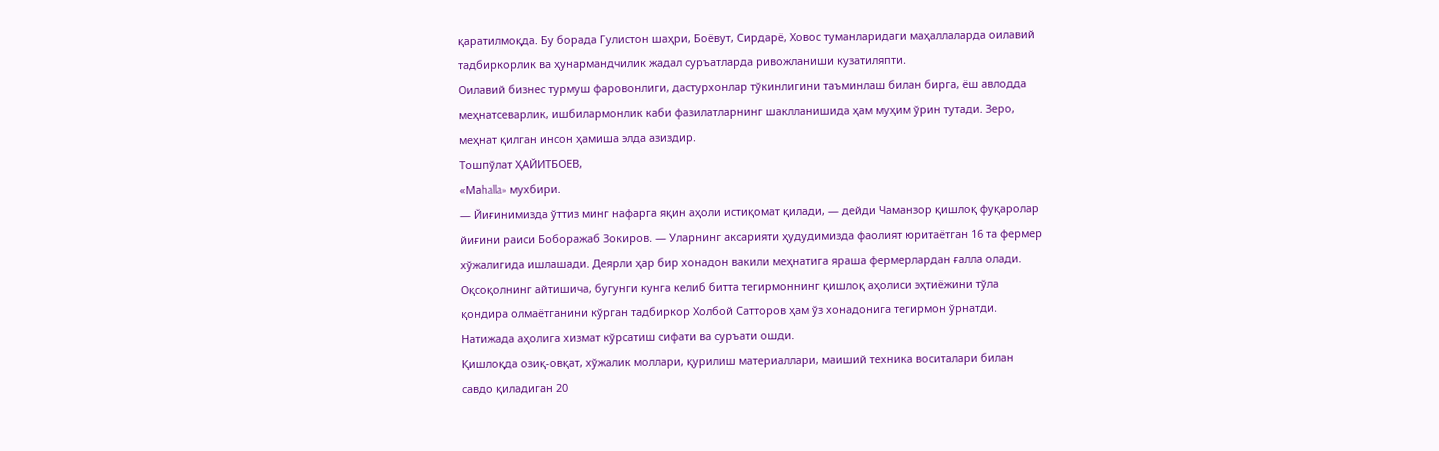қаратилмоқда. Бу борада Гулистон шаҳри, Боёвут, Сирдарё, Ховос туманларидаги маҳаллаларда оилавий тадбиркорлик ва ҳунармандчилик жадал суръатларда ривожланиши кузатиляпти.
Оилавий бизнес турмуш фаровонлиги, дастурхонлар тўкинлигини таъминлаш билан бирга, ёш авлодда меҳнатсеварлик, ишбилармонлик каби фазилатларнинг шаклланишида ҳам муҳим ўрин тутади. Зеро, меҳнат қилган инсон ҳамиша элда азиздир.
Тошпўлат ҲАЙИТБОЕВ,
«Маhalla» мухбири.
— Йиғинимизда ўттиз минг нафарга яқин аҳоли истиқомат қилади, — дейди Чаманзор қишлоқ фуқаролар йиғини раиси Боборажаб Зокиров. — Уларнинг аксарияти ҳудудимизда фаолият юритаётган 16 та фермер хўжалигида ишлашади. Деярли ҳар бир хонадон вакили меҳнатига яраша фермерлардан ғалла олади.
Оқсоқолнинг айтишича, бугунги кунга келиб битта тегирмоннинг қишлоқ аҳолиси эҳтиёжини тўла қондира олмаётганини кўрган тадбиркор Холбой Сатторов ҳам ўз хонадонига тегирмон ўрнатди. Натижада аҳолига хизмат кўрсатиш сифати ва суръати ошди.
Қишлоқда озиқ-овқат, хўжалик моллари, қурилиш материаллари, маиший техника воситалари билан савдо қиладиган 20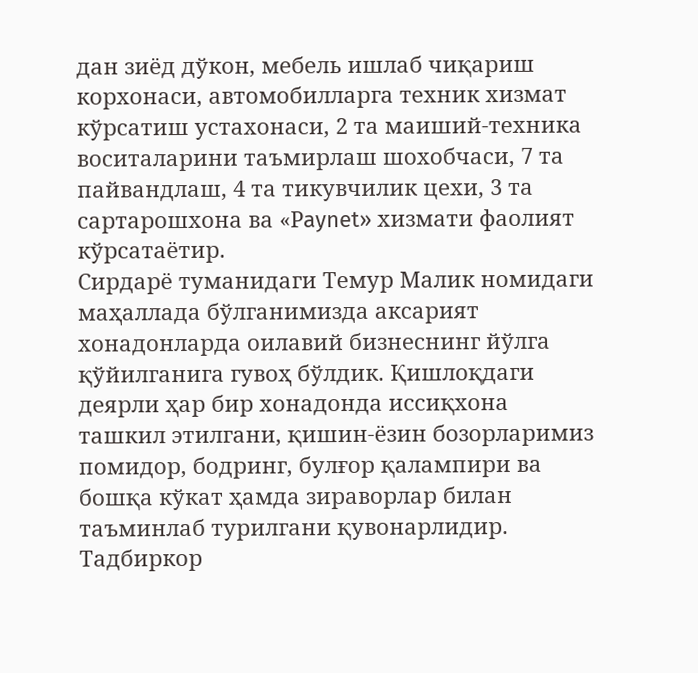дан зиёд дўкон, мебель ишлаб чиқариш корхонаси, автомобилларга техник хизмат кўрсатиш устахонаси, 2 та маиший-техника воситаларини таъмирлаш шохобчаси, 7 та пайвандлаш, 4 та тикувчилик цехи, 3 та сартарошхона ва «Рaynet» хизмати фаолият кўрсатаётир.
Сирдарё туманидаги Темур Малик номидаги маҳаллада бўлганимизда аксарият хонадонларда оилавий бизнеснинг йўлга қўйилганига гувоҳ бўлдик. Қишлоқдаги деярли ҳар бир хонадонда иссиқхона ташкил этилгани, қишин-ёзин бозорларимиз помидор, бодринг, булғор қалампири ва бошқа кўкат ҳамда зираворлар билан таъминлаб турилгани қувонарлидир. Тадбиркор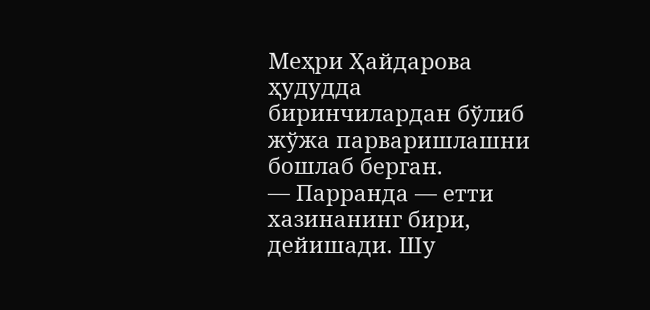Меҳри Ҳайдарова ҳудудда биринчилардан бўлиб жўжа парваришлашни бошлаб берган.
— Парранда — етти хазинанинг бири, дейишади. Шу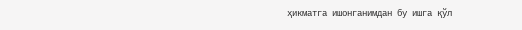ҳикматга ишонганимдан бу ишга қўл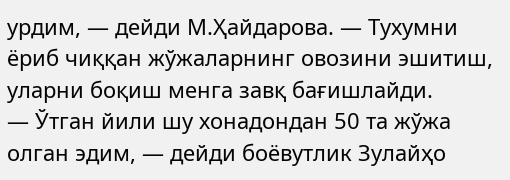урдим, — дейди М.Ҳайдарова. — Тухумни ёриб чиққан жўжаларнинг овозини эшитиш, уларни боқиш менга завқ бағишлайди.
— Ўтган йили шу хонадондан 50 та жўжа олган эдим, — дейди боёвутлик Зулайҳо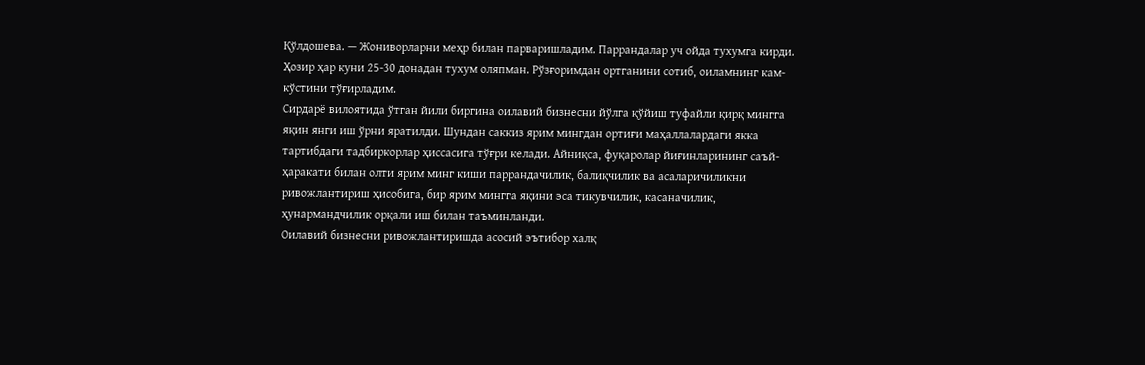Қўлдошева. — Жониворларни меҳр билан парваришладим. Паррандалар уч ойда тухумга кирди. Ҳозир ҳар куни 25-30 донадан тухум оляпман. Рўзғоримдан ортганини сотиб, оиламнинг кам-кўстини тўғирладим.
Сирдарё вилоятида ўтган йили биргина оилавий бизнесни йўлга қўйиш туфайли қирқ мингга яқин янги иш ўрни яратилди. Шундан саккиз ярим мингдан ортиғи маҳаллалардаги якка тартибдаги тадбиркорлар ҳиссасига тўғри келади. Айниқса, фуқаролар йиғинларининг саъй-ҳаракати билан олти ярим минг киши паррандачилик, балиқчилик ва асаларичиликни ривожлантириш ҳисобига, бир ярим мингга яқини эса тикувчилик, касаначилик, ҳунармандчилик орқали иш билан таъминланди.
Оилавий бизнесни ривожлантиришда асосий эътибор халқ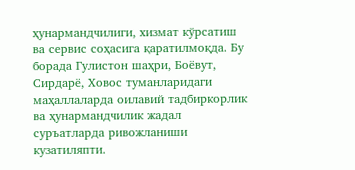ҳунармандчилиги, хизмат кўрсатиш ва сервис соҳасига қаратилмоқда. Бу борада Гулистон шаҳри, Боёвут, Сирдарё, Ховос туманларидаги маҳаллаларда оилавий тадбиркорлик ва ҳунармандчилик жадал суръатларда ривожланиши кузатиляпти.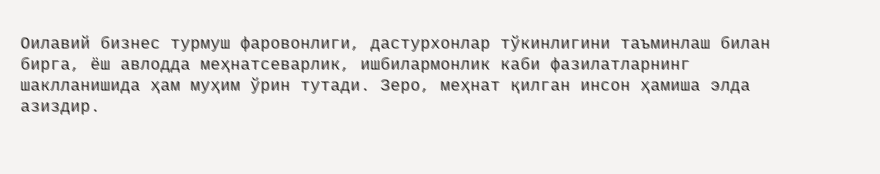Оилавий бизнес турмуш фаровонлиги, дастурхонлар тўкинлигини таъминлаш билан бирга, ёш авлодда меҳнатсеварлик, ишбилармонлик каби фазилатларнинг шаклланишида ҳам муҳим ўрин тутади. Зеро, меҳнат қилган инсон ҳамиша элда азиздир.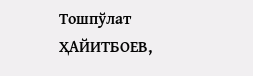Тошпўлат ҲАЙИТБОЕВ,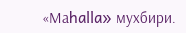«Маhalla» мухбири.